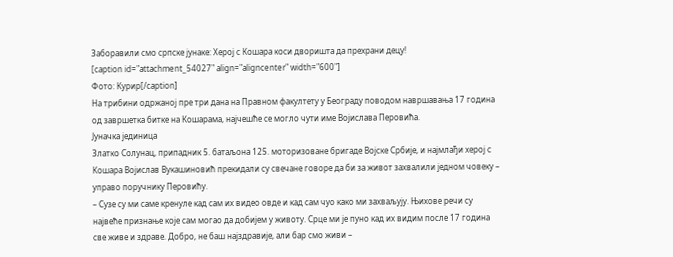Заборавили смо српске јунаке: Херој с Кошара коси дворишта да прехрани децу!
[caption id="attachment_54027" align="aligncenter" width="600"]
Фото: Курир[/caption]
На трибини одржаној пре три дана на Правном факултету у Београду поводом навршавања 17 година од завршетка битке на Кошарама, најчешће се могло чути име Војислава Перовића.
Јуначка јединица
Златко Солунац, припадник 5. батаљона 125. моторизоване бригаде Војске Србије, и најмлађи херој с Кошара Војислав Вукашиновић прекидали су свечане говоре да би за живот захвалили једном човеку – управо поручнику Перовићу.
– Сузе су ми саме кренуле кад сам их видео овде и кад сам чуо како ми захваљују. Њихове речи су највеће признање које сам могао да добијем у животу. Срце ми је пуно кад их видим после 17 година све живе и здраве. Добро, не баш најздравије, али бар смо живи –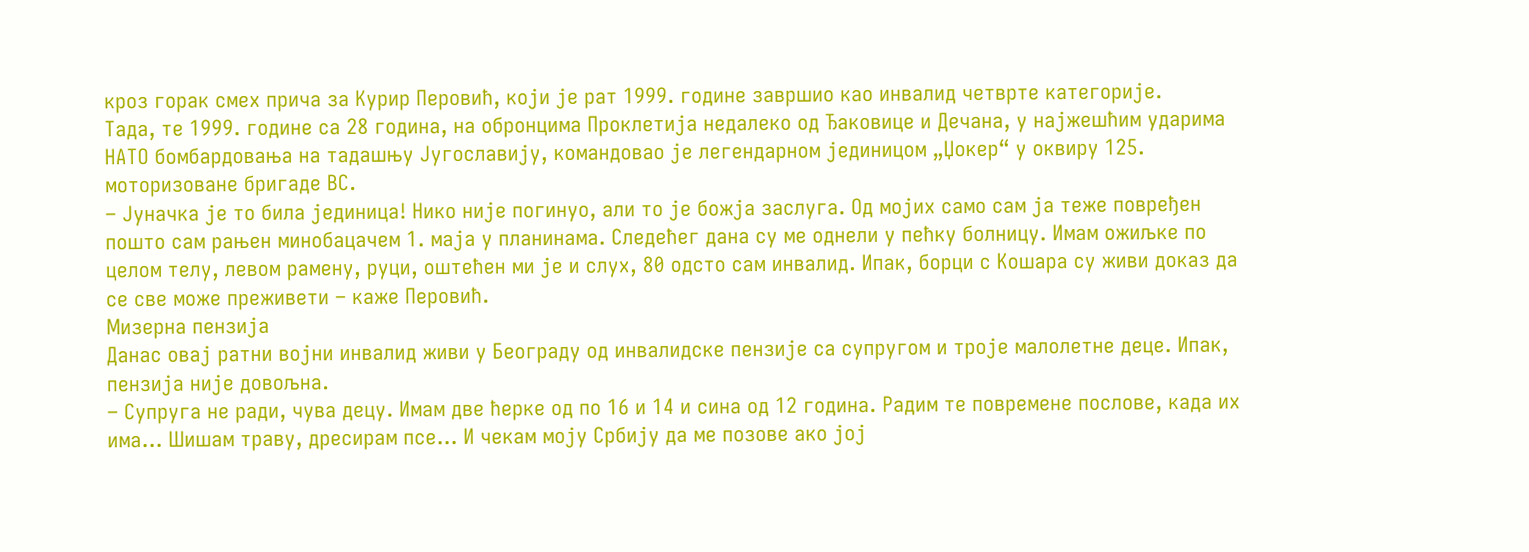кроз горак смех прича за Курир Перовић, који је рат 1999. године завршио као инвалид четврте категорије.
Тада, те 1999. године са 28 година, на обронцима Проклетија недалеко од Ђаковице и Дечана, у најжешћим ударима НАТО бомбардовања на тадашњу Југославију, командовао је легендарном јединицом „Џокер“ у оквиру 125. моторизоване бригаде ВС.
– Јуначка је то била јединица! Нико није погинуо, али то је божја заслуга. Од мојих само сам ја теже повређен пошто сам рањен минобацачем 1. маја у планинама. Следећег дана су ме однели у пећку болницу. Имам ожиљке по целом телу, левом рамену, руци, оштећен ми је и слух, 80 одсто сам инвалид. Ипак, борци с Кошара су живи доказ да се све може преживети – каже Перовић.
Мизерна пензија
Данас овај ратни војни инвалид живи у Београду од инвалидске пензије са супругом и троје малолетне деце. Ипак, пензија није довољна.
– Супруга не ради, чува децу. Имам две ћерке од по 16 и 14 и сина од 12 година. Радим те повремене послове, када их има… Шишам траву, дресирам псе… И чекам моју Србију да ме позове ако јој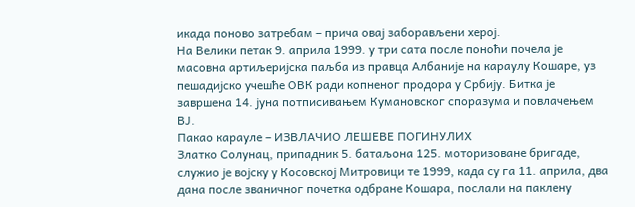икада поново затребам – прича овај заборављени херој.
На Велики петак 9. априла 1999. у три сата после поноћи почела је масовна артиљеријска паљба из правца Албаније на караулу Кошаре, уз пешадијско учешће ОВК ради копненог продора у Србију. Битка је завршена 14. јуна потписивањем Кумановског споразума и повлачењем ВЈ.
Пакао карауле – ИЗВЛАЧИО ЛЕШЕВЕ ПОГИНУЛИХ
Златко Солунац, припадник 5. батаљона 125. моторизоване бригаде, служио је војску у Косовској Митровици те 1999, када су га 11. априла, два дана после званичног почетка одбране Кошара, послали на паклену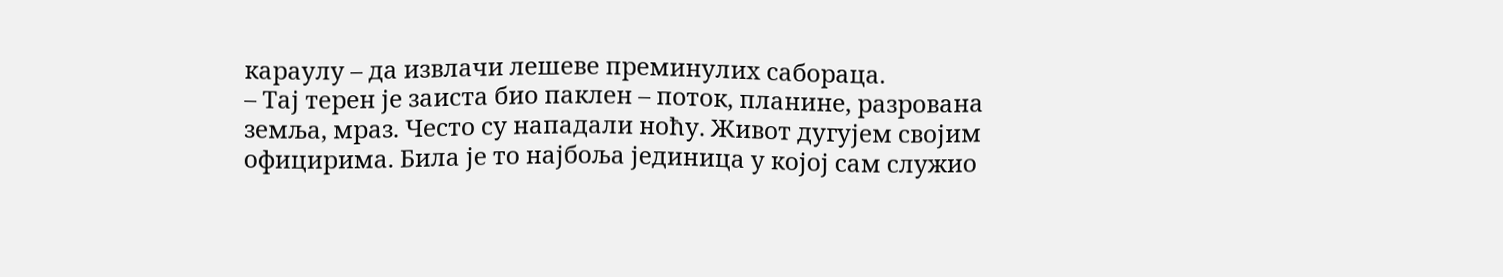караулу – да извлачи лешеве преминулих сабораца.
– Тај терен је заиста био паклен – поток, планине, разрована земља, мраз. Често су нападали ноћу. Живот дугујем својим официрима. Била је то најбоља јединица у којој сам служио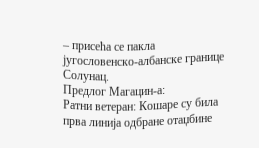– присећа се пакла југословенско-албанске границе Солунац.
Предлог Магацин-а:
Ратни ветеран: Кошаре су била прва линија одбране отаџбине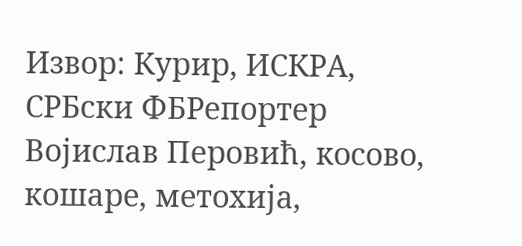Извор: Курир, ИСКРА, СРБски ФБРепортер
Војислав Перовић, косово, кошаре, метохија,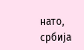нато, србија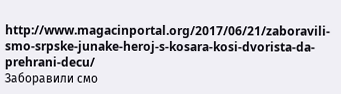http://www.magacinportal.org/2017/06/21/zaboravili-smo-srpske-junake-heroj-s-kosara-kosi-dvorista-da-prehrani-decu/
Заборавили смо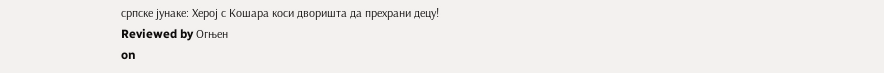српске јунаке: Херој с Кошара коси дворишта да прехрани децу!
Reviewed by Огњен
on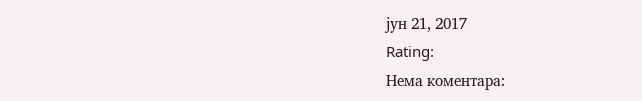јун 21, 2017
Rating:
Нема коментара: